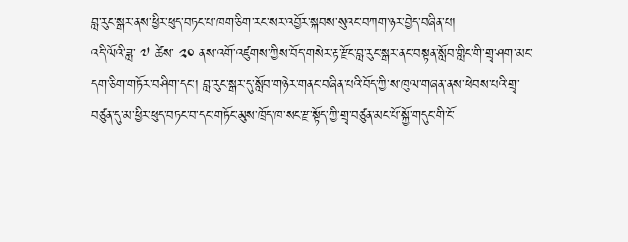བླ་རུང་སྒར་ནས་ཕྱིར་ཕུད་བཏང་པ་ཁག་ཅིག་རང་སར་འབྱོར་སྐབས་སུའང་བཀག་ཉར་བྱེད་བཞིན་པ།
འདི་ལོའི་ཟླ་ ༧ ཚེས་ ༢༠ ནས་འགོ་འཛུགས་ཀྱིས་བོད་གསེར་རྟ་རྫོང་བླ་རུང་སྒར་ནང་བསྟན་སློབ་གླིང་གི་གྲྭ་ཤག་མང་དག་ཅིག་གཏོར་བཤིག་དང་། བླ་རུང་སྒར་དུ་སློབ་གཉེར་གནང་བཞིན་པའི་བོད་ཀྱི་ས་ཁུལ་གཞན་ནས་ཕེབས་པའི་གྲྭ་བཙུན་དུ་མ་ཕྱིར་ཕུད་བཏང་བ་དང་གཏོང་མུས་ཁྲོད་ཁ་སང་རྫ་སྟོད་ཀྱི་གྲྭ་བཙུན་མང་པོ་སྐྱོ་གདུང་གི་ངོ་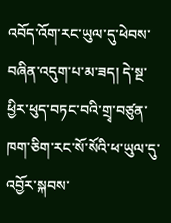འབོད་འོག་རང་ཡུལ་དུ་ཕེབས་བཞིན་འདུག་པ་མ་ཟད། དེ་སྔ་ཕྱིར་ཕུད་བཏང་བའི་གྲྭ་བཙུན་ཁག་ཅིག་རང་སོ་སོའི་ཕ་ཡུལ་དུ་འབྱོར་སྐབས་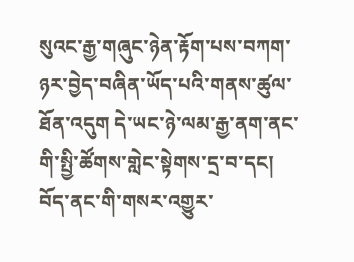སུའང་རྒྱ་གཞུང་ཉེན་རྟོག་པས་བཀག་ཉར་བྱེད་བཞིན་ཡོད་པའི་གནས་ཚུལ་ཐོན་འདུག དེ་ཡང་ཉེ་ལམ་རྒྱ་ནག་ནང་གི་སྤྱི་ཚོགས་གླེང་སྟེགས་དྲ་བ་དང། བོད་ནང་གི་གསར་འགྱུར་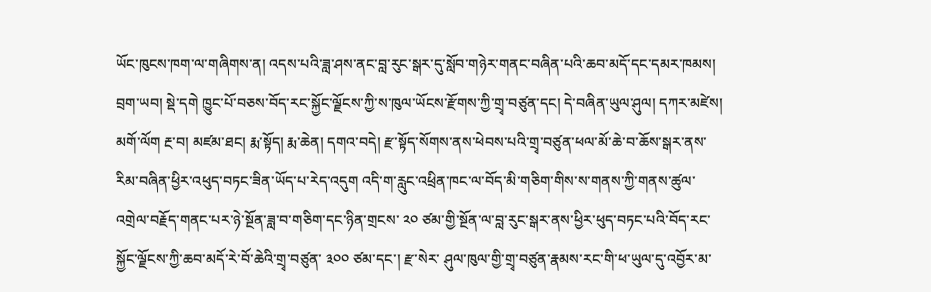ཡོང་ཁུངས་ཁག་ལ་གཞིགས་ན། འདས་པའི་ཟླ་ཤས་ནང་བླ་རུང་སྒར་དུ་སློབ་གཉེར་གནང་བཞིན་པའི་ཆབ་མདོ་དང་དམར་ཁམས། བྲག་ཡབ། སྡེ་དགེ ཁྱུང་པོ་བཅས་བོད་རང་སྐྱོང་ལྗོངས་ཀྱི་ས་ཁུལ་ཡོངས་རྫོགས་ཀྱི་གྲྭ་བཙུན་དང། དེ་བཞིན་ཡུལ་ཤུལ། དཀར་མཛེས། མགོ་ལོག རྔ་བ། མཛམ་ཐང། རྨ་སྟོད། རྨ་ཆེན། དགའ་བདེ། རྫ་སྟོད་སོགས་ནས་ཕེབས་པའི་གྲྭ་བཙུན་ཕལ་མོ་ཆེ་བ་ཆོས་སྒར་ནས་རིམ་བཞིན་ཕྱིར་འཕུད་བཏང་ཟིན་ཡོད་པ་རེད་འདུག འདི་ག་རླུང་འཕྲིན་ཁང་ལ་བོད་མི་གཅིག་གིས་ས་གནས་ཀྱི་གནས་ཚུལ་འགྲེལ་བརྗོད་གནང་པར་ཉེ་སྔོན་ཟླ་བ་གཅིག་དང་ཉིན་གྲངས་ ༢༠ ཙམ་གྱི་སྔོན་ལ་བླ་རུང་སྒར་ནས་ཕྱིར་ཕུད་བཏང་པའི་བོད་རང་སྐྱོང་ལྗོངས་ཀྱི་ཆབ་མདོ་རེ་བོ་ཆེའི་གྲྭ་བཙུན་ ༣༠༠ ཙམ་དང་། རྫ་སེར་ ཤུལ་ཁུལ་གྱི་གྲྭ་བཙུན་རྣམས་རང་གི་ཕ་ཡུལ་དུ་འབྱོར་མ་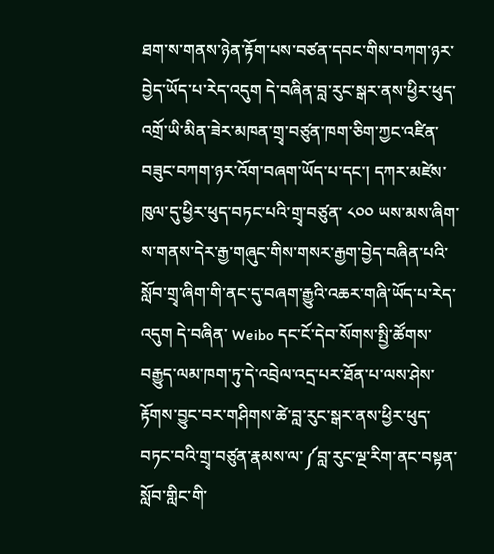ཐག་ས་གནས་ཉེན་རྟོག་པས་བཙན་དབང་གིས་བཀག་ཉར་བྱེད་ཡོད་པ་རེད་འདུག དེ་བཞིན་བླ་རུང་སྒར་ནས་ཕྱིར་ཕུད་འགྲོ་ཡི་མིན་ཟེར་མཁན་གྲྭ་བཙུན་ཁག་ཅིག་ཀྱང་འཛིན་བཟུང་བཀག་ཉར་འོག་བཞག་ཡོད་པ་དང་། དཀར་མཛེས་ཁུལ་དུ་ཕྱིར་ཕུད་བཏང་པའི་གྲྭ་བཙུན་ ༨༠༠ ཡས་མས་ཞིག་ས་གནས་དེར་རྒྱ་གཞུང་གིས་གསར་རྒྱག་བྱེད་བཞིན་པའི་སློབ་གྲྭ་ཞིག་གི་ནང་དུ་བཞག་རྒྱུའི་འཆར་གཞི་ཡོད་པ་རེད་འདུག དེ་བཞིན་ Weibo དང་ངོ་དེབ་སོགས་སྤྱི་ཚོགས་བརྒྱུད་ལམ་ཁག་ཏུ་དེ་འབྲེལ་འདྲ་པར་ཐོན་པ་ལས་ཤེས་རྟོགས་བྱུང་བར་གཤིགས་ཚེ་བླ་རུང་སྒར་ནས་ཕྱིར་ཕུད་བཏང་བའི་གྲྭ་བཙུན་རྣམས་ལ་༼བླ་རུང་ལྔ་རིག་ནང་བསྟན་སློབ་གླིང་གི་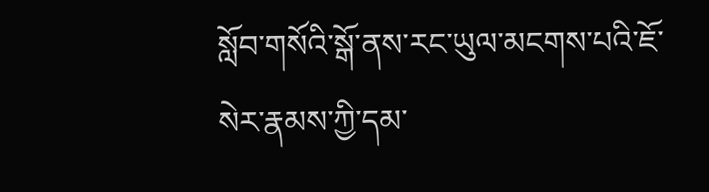སློབ་གསོའི་སྒོ་ནས་རང་ཡུལ་མངགས་པའི་ཇོ་སེར་རྣམས་ཀྱི་དམ་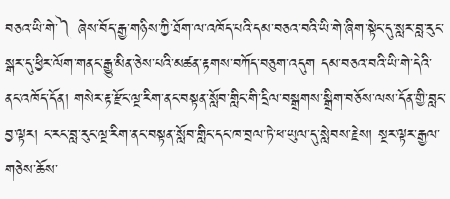བཅའ་ཡི་གེ་༽ ཞེས་བོད་རྒྱ་གཉིས་ཀྱི་ཐོག་ལ་འཁོད་པའི་དམ་བཅའ་བའི་ཡི་གེ་ཞིག་སྟེང་དུ་སླར་བླ་རུང་སྒར་དུ་ཕྱིར་ལོག་གནང་རྒྱུ་མིན་ཅེས་པའི་མཚན་རྟགས་བཀོད་བཅུག་འདུག དམ་བཅའ་བའི་ཡི་གེ་དེའི་ནང་འཁོད་དོན། གསེར་རྟ་རྫོང་ལྔ་རིག་ནང་བསྟན་སློབ་གླིང་གི་དྲིལ་བསྒྲགས་སྒྲིག་བཅོས་ལས་དོན་གྱི་བླང་བྱ་ལྟར། ང་རང་བླ་རུང་ལྔ་རིག་ནང་བསྟན་སློབ་གླིང་དང་ཁ་བྲལ་ཏེ་ཕ་ཡུལ་དུ་སླེབས་རྗེས། སྔར་ལྟར་རྒྱལ་གཅེས་ཆོས་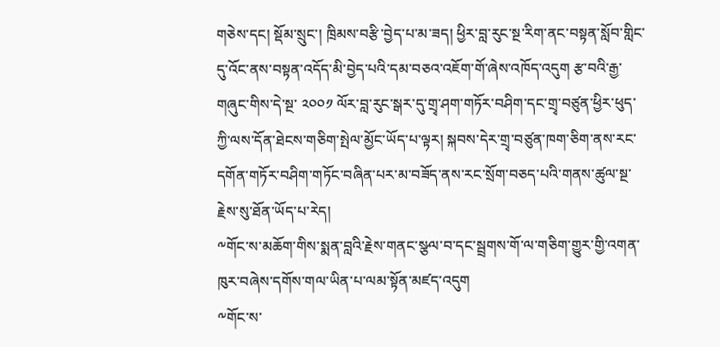གཅེས་དང། སྡོམ་སྲུང་། ཁྲིམས་བརྩི་བྱེད་པ་མ་ཟད། ཕྱིར་བླ་རུང་སྔ་རིག་ནང་བསྟན་སློབ་གླིང་དུ་འོང་ནས་བསྟན་འདོད་མི་བྱེད་པའི་དམ་བཅའ་འཇོག་གོ་ཞེས་འཁོད་འདུག རྩ་བའི་རྒྱ་གཞུང་གིས་དེ་སྔ་ ༢༠༠༡ ལོར་བླ་རུང་སྒར་དུ་གྲྭ་ཤག་གཏོར་བཤིག་དང་གྲྭ་བཙུན་ཕྱིར་ཕུད་ཀྱི་ལས་དོན་ཐེངས་གཅིག་སྤེལ་མྱོང་ཡོད་པ་ལྟར། སྐབས་དེར་གྲྭ་བཙུན་ཁག་ཅིག་ནས་རང་དགོན་གཏོར་བཤིག་གཏོང་བཞིན་པར་མ་བཟོད་ནས་རང་སྲོག་བཅད་པའི་གནས་ཚུལ་སྔ་རྗེས་སུ་ཐོན་ཡོད་པ་རེད།
༸གོང་ས་མཆོག་གིས་སྨན་བླའི་རྗེས་གནང་སྩལ་བ་དང་སྦྲགས་གོ་ལ་གཅིག་གྱུར་གྱི་འགན་ཁུར་བཞེས་དགོས་གལ་ཡིན་པ་ལམ་སྟོན་མཛད་འདུག
༸གོང་ས་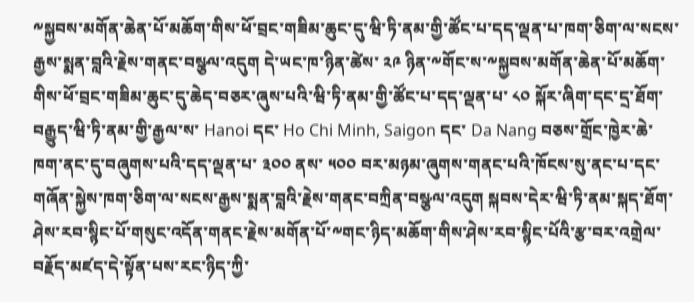༸སྐྱབས་མགོན་ཆེན་པོ་མཆོག་གིས་ཕོ་བྲང་གཟིམ་ཆུང་དུ་ཝི་ཏི་ནམ་གྱི་ཚོང་པ་དད་ལྡན་པ་ཁག་ཅིག་ལ་སངས་རྒྱས་སྨན་བླའི་རྗེས་གནང་བསྩལ་འདུག དེ་ཡང་ཁ་ཉིན་ཚེས་ ༢༩ ཉིན་༸གོང་ས་༸སྐྱབས་མགོན་ཆེན་པོ་མཆོག་གིས་ཕོ་བྲང་གཟིམ་ཆུང་དུ་ཆེད་བཅར་ཞུས་པའི་ཝི་ཏི་ནམ་གྱི་ཚོང་པ་དད་ལྡན་པ་ ༨༠ སྐོར་ཞིག་དང་དྲ་ཐོག་བརྒྱུད་ཝི་ཏི་ནམ་གྱི་རྒྱལ་ས་ Hanoi དང་ Ho Chi Minh, Saigon དང་ Da Nang བཅས་གྲོང་ཁྱེར་ཆེ་ཁག་ནང་དུ་བཞུགས་པའི་དད་ལྡན་པ་ ༣༠༠ ནས་ ༥༠༠ བར་མཉམ་ཞུགས་གནང་པའི་ཁོངས་སུ་ནང་པ་དང་གཞོན་སྐྱེས་ཁག་ཅིག་ལ་སངས་རྒྱས་སྨན་བླའི་རྗེས་གནང་བཀྲིན་བསྩལ་འདུག སྐབས་དེར་ཝི་ཏི་ནམ་སྐད་ཐོག་ཤེས་རབ་སྙིང་པོ་གསུང་འདོན་གནང་རྗེས་མགོན་པོ་༸གང་ཉིད་མཆོག་གིས་ཤེས་རབ་སྙིང་པོའི་རྩ་བར་འགྲེལ་བརྗོད་མཛད་དེ་སྟོན་པས་རང་ཉིད་ཀྱི་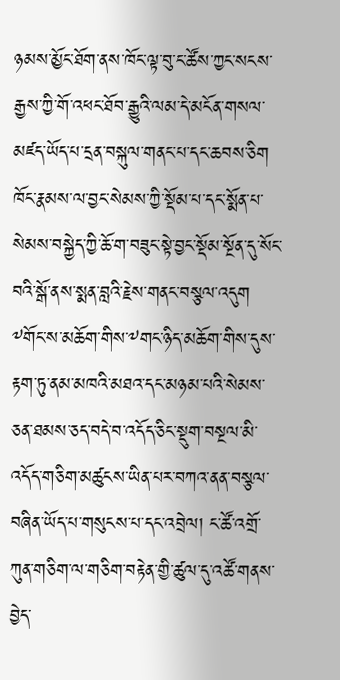ཉམས་མྱོང་ཐོག་ནས་ཁོང་ལྟ་བུ་ང་ཚོས་ཀྱང་སངས་རྒྱས་ཀྱི་གོ་འཕང་ཐོབ་རྒྱུའི་ལམ་དེ་མངོན་གསལ་མཛད་ཡོད་པ་དྲན་བསྐུལ་གནང་པ་དང་ཆབས་ཅིག ཁོང་རྣམས་ལ་བྱང་སེམས་ཀྱི་སྡོམ་པ་དང་སྨོན་པ་སེམས་བསྐྱེད་ཀྱི་ཆོ་ག་བཟུང་སྟེ་བྱང་སྡོམ་སྔོན་དུ་སོང་བའི་སྒོ་ནས་སྨན་བླའི་རྗེས་གནང་བསྩལ་འདུག ༸གོང་ས་མཆོག་གིས་༸གང་ཉིད་མཆོག་གིས་དུས་རྟག་ཏུ་ནམ་མཁའི་མཐའ་དང་མཉམ་པའི་སེམས་ཅན་ཐམས་ཅད་བདེ་བ་འདོད་ཅིང་སྡུག་བསྔལ་མི་འདོད་གཅིག་མཚུངས་ཡིན་པར་བཀའ་ནན་བསྩལ་བཞིན་ཡོད་པ་གསུངས་པ་དང་འབྲེལ། ང་ཚོ་འགྲོ་ཀུན་གཅིག་ལ་གཅིག་བརྟེན་གྱི་ཚུལ་དུ་འཚོ་གནས་བྱེད་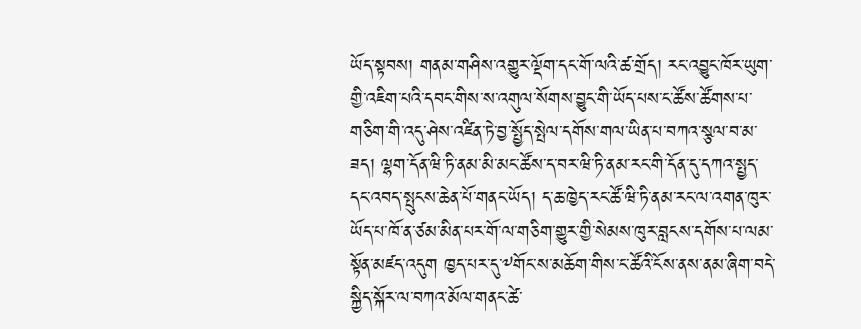ཡོད་སྟབས། གནམ་གཤིས་འགྱུར་ལྡོག་དང་གོ་ལའི་ཚ་གྲོད། རང་འབྱུང་ཁོར་ཡུག་གྱི་འཇིག་པའི་དབང་གིས་ས་འགུལ་སོགས་བྱུང་གི་ཡོད་པས་ང་ཚོས་ཚོགས་པ་གཅིག་གི་འདུ་ཤེས་འཛིན་ཏེ་བྱ་སྤྱོད་སྤེལ་དགོས་གལ་ཡིན་པ་བཀའ་སྩལ་བ་མ་ཟད། ལྷག་དོན་ཝི་ཏི་ནམ་མི་མང་ཚོས་ད་བར་ཝི་ཏི་ནམ་རང་གི་དོན་དུ་དཀའ་སྤྱད་དང་འབད་སྤུངས་ཆེན་པོ་གནང་ཡོད། ད་ཆ་ཁྱེད་རང་ཚོ་ཝི་ཏི་ནམ་རང་ལ་འགན་ཁུར་ཡོད་པ་ཁོ་ན་ཙམ་མིན་པར་གོ་ལ་གཅིག་གྱུར་གྱི་སེམས་ཁུར་བླངས་དགོས་པ་ལམ་སྟོན་མཛད་འདུག ཁྱད་པར་དུ་༸གོང་ས་མཆོག་གིས་ང་ཚོའི་ངོས་ནས་ནམ་ཞིག་བདེ་སྐྱིད་སྐོར་ལ་བཀའ་མོལ་གནང་ཚེ་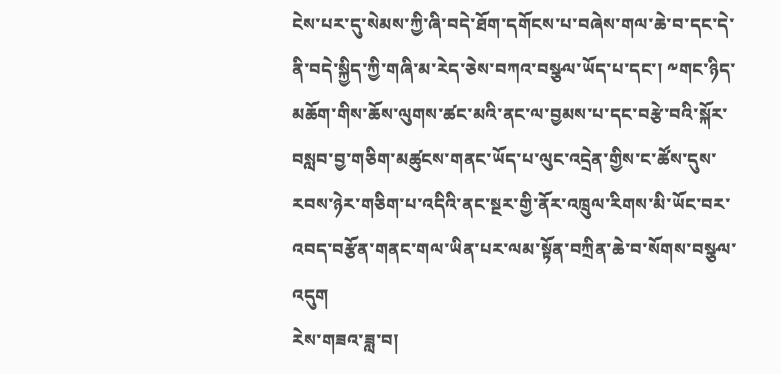ངེས་པར་དུ་སེམས་ཀྱི་ཞི་བདེ་ཐོག་དགོངས་པ་བཞེས་གལ་ཆེ་བ་དང་དེ་ནི་བདེ་སྐྱིད་ཀྱི་གཞི་མ་རེད་ཅེས་བཀའ་བསྩལ་ཡོད་པ་དང་། ༸གང་ཉིད་མཆོག་གིས་ཆོས་ལུགས་ཚང་མའི་ནང་ལ་བྱམས་པ་དང་བརྩེ་བའི་སྐོར་བསླབ་བྱ་གཅིག་མཚུངས་གནང་ཡོད་པ་ལུང་འདྲེན་གྱིས་ང་ཚོས་དུས་རབས་ཉེར་གཅིག་པ་འདིའི་ནང་སྔར་གྱི་ནོར་འཁྲུལ་རིགས་མི་ཡོང་བར་འབད་བརྩོན་གནང་གལ་ཡིན་པར་ལམ་སྟོན་བཀྲིན་ཆེ་བ་སོགས་བསྩལ་འདུག
རེས་གཟའ་ཟླ་བ།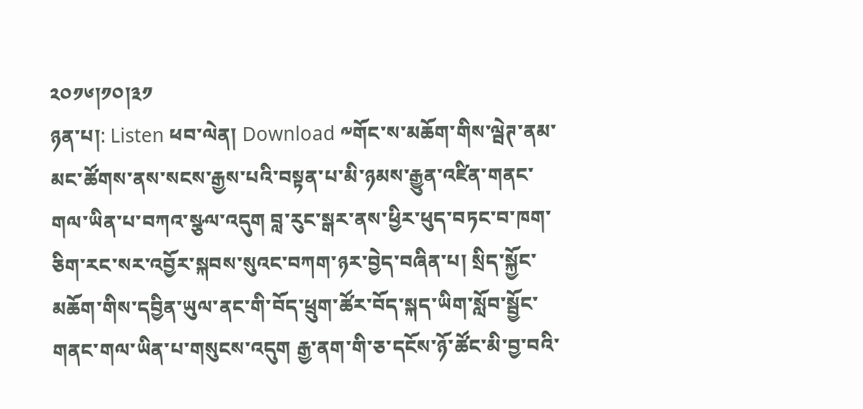༢༠༡༦།༡༠།༣༡
ཉན་པ།: Listen ཕབ་ལེན། Download ༸གོང་ས་མཆོག་གིས་ལྦེཊ་ནམ་མང་ཚོགས་ནས་སངས་རྒྱས་པའི་བསྟན་པ་མི་ཉམས་རྒྱུན་འཛིན་གནང་གལ་ཡིན་པ་བཀའ་སྩལ་འདུག བླ་རུང་སྒར་ནས་ཕྱིར་ཕུད་བཏང་བ་ཁག་ཅིག་རང་སར་འབྱོར་སྐབས་སུའང་བཀག་ཉར་བྱེད་བཞིན་པ། སྲིད་སྐྱོང་མཆོག་གིས་དབྱིན་ཡུལ་ནང་གི་བོད་ཕྲུག་ཚོར་བོད་སྐད་ཡིག་སློབ་སྦྱོང་གནང་གལ་ཡིན་པ་གསུངས་འདུག རྒྱ་ནག་གི་ཅ་དངོས་ཉོ་ཚོང་མི་བྱ་བའི་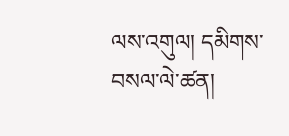ལས་འགུལ། དམིགས་བསལ་ལེ་ཚན།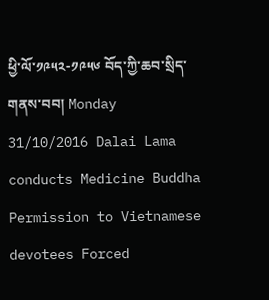ཕྱི་ལོ་༡༩༥༢-༡༩༥༦ བོད་ཀྱི་ཆབ་སྲིད་གནས་བབ། Monday 31/10/2016 Dalai Lama conducts Medicine Buddha Permission to Vietnamese devotees Forced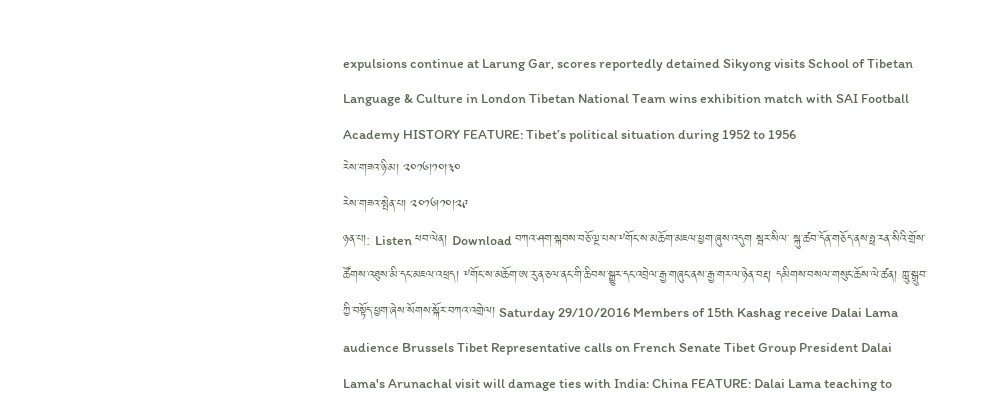expulsions continue at Larung Gar, scores reportedly detained Sikyong visits School of Tibetan Language & Culture in London Tibetan National Team wins exhibition match with SAI Football Academy HISTORY FEATURE: Tibet’s political situation during 1952 to 1956
རེས་གཟའ་ཉི་མ། ༢༠༡༦།༡༠།༣༠
རེས་གཟའ་སྤེན་པ། ༢༠༡༦།༡༠།༢༩
ཉན་པ།: Listen ཕབ་ལེན། Download བཀའ་ཤག་སྐབས་བཅོ་ལྔ་པས་༸གོང་ས་མཆོག་མཇལ་ཕྱག་ཞུས་འདུག སྦར་སིལ་ སྐུ་ཚབ་དོན་གཅོད་ནས་ཧྥ་རན་སིའི་གྲོས་ཚོགས་འཐུས་མི་དང་མཇལ་འཕྲད། ༸གོང་ས་མཆོག་ཨ་རུ་ན་ཅལ་ནང་གི་ཆིབས་སྒྱུར་དང་འབྲེལ་རྒྱ་གཞུང་ནས་རྒྱ་གར་ལ་ཉེན་བརྡ། དམིགས་བསལ་གསུང་ཆོས་ལེ་ཚན། ཀླུ་སྒྲུབ་ཀྱི་བསྟོད་ཕྱག་ཞེས་སོགས་སྐོར་བཀའ་འགྲེལ། Saturday 29/10/2016 Members of 15th Kashag receive Dalai Lama audience Brussels Tibet Representative calls on French Senate Tibet Group President Dalai Lama's Arunachal visit will damage ties with India: China FEATURE: Dalai Lama teaching to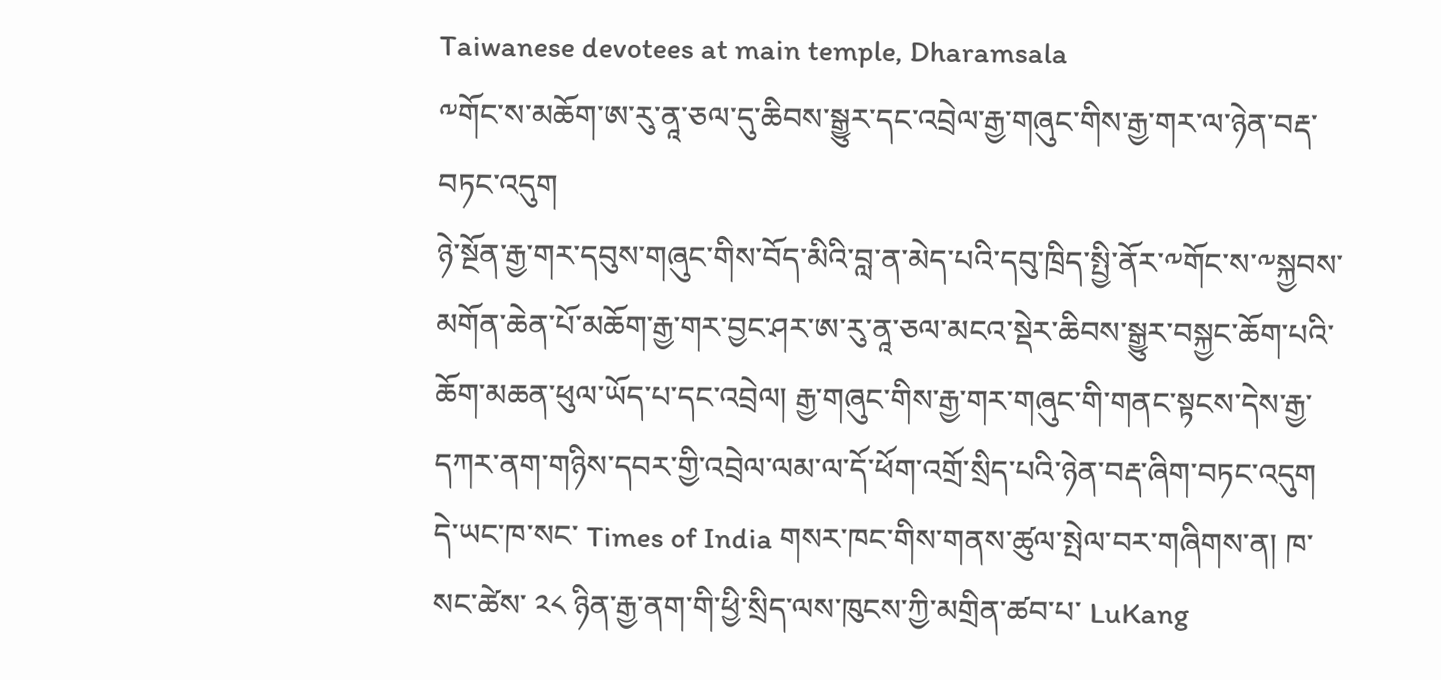Taiwanese devotees at main temple, Dharamsala
༸གོང་ས་མཆོག་ཨ་རུ་ནཱ་ཅལ་དུ་ཆིབས་སྒྱུར་དང་འབྲེལ་རྒྱ་གཞུང་གིས་རྒྱ་གར་ལ་ཉེན་བརྡ་བཏང་འདུག
ཉེ་སྔོན་རྒྱ་གར་དབུས་གཞུང་གིས་བོད་མིའི་བླ་ན་མེད་པའི་དབུ་ཁྲིད་སྤྱི་ནོར་༸གོང་ས་༸སྐྱབས་མགོན་ཆེན་པོ་མཆོག་རྒྱ་གར་བྱང་ཤར་ཨ་རུ་ནཱ་ཅལ་མངའ་སྡེར་ཆིབས་སྒྱུར་བསྐྱང་ཆོག་པའི་ཆོག་མཆན་ཕུལ་ཡོད་པ་དང་འབྲེལ། རྒྱ་གཞུང་གིས་རྒྱ་གར་གཞུང་གི་གནང་སྟངས་དེས་རྒྱ་དཀར་ནག་གཉིས་དབར་གྱི་འབྲེལ་ལམ་ལ་དོ་ཕོག་འགྲོ་སྲིད་པའི་ཉེན་བརྡ་ཞིག་བཏང་འདུག དེ་ཡང་ཁ་སང་ Times of India གསར་ཁང་གིས་གནས་ཚུལ་སྤེལ་བར་གཞིགས་ན། ཁ་སང་ཚེས་ ༢༨ ཉིན་རྒྱ་ནག་གི་ཕྱི་སྲིད་ལས་ཁུངས་ཀྱི་མགྲིན་ཚབ་པ་ LuKang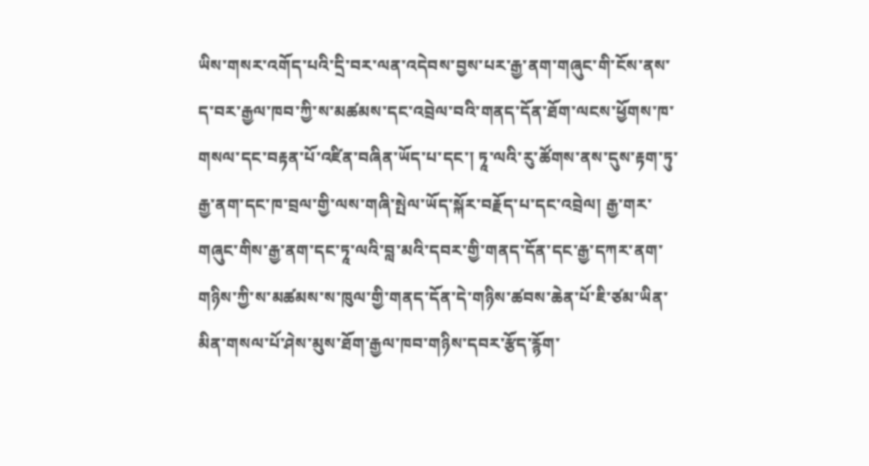ཡིས་གསར་འགོད་པའི་དྲི་བར་ལན་འདེབས་བྱས་པར་རྒྱ་ནག་གཞུང་གི་ངོས་ནས་ད་བར་རྒྱལ་ཁབ་ཀྱི་ས་མཚམས་དང་འབྲེལ་བའི་གནད་དོན་ཐོག་ལངས་ཕྱོགས་ཁ་གསལ་དང་བརྟན་པོ་འཛིན་བཞིན་ཡོད་པ་དང་། ཏཱ་ལའི་རུ་ཚོགས་ནས་དུས་རྟག་ཏུ་རྒྱ་ནག་དང་ཁ་བྲལ་གྱི་ལས་གཞི་སྤེལ་ཡོད་སྐོར་བརྗོད་པ་དང་འབྲེལ། རྒྱ་གར་གཞུང་གིས་རྒྱ་ནག་དང་ཏཱ་ལའི་བླ་མའི་དབར་གྱི་གནད་དོན་དང་རྒྱ་དཀར་ནག་གཉིས་ཀྱི་ས་མཚམས་ས་ཁུལ་གྱི་གནད་དོན་དེ་གཉིས་ཚབས་ཆེན་པོ་ཇི་ཙམ་ཡིན་མིན་གསལ་པོ་ཤེས་མུས་ཐོག་རྒྱལ་ཁབ་གཉིས་དབར་རྩོད་རྙོག་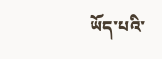ཡོད་པའི་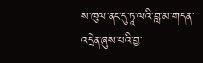ས་ཁུལ་ནང་དུ་ཏཱ་ལའི་བླ་མ་གདན་འདྲེན་ཞུས་པའི་བྱ་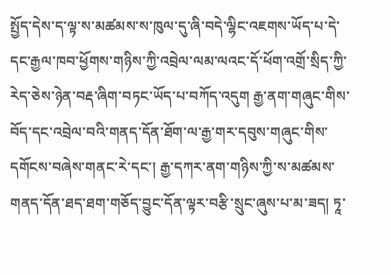སྤྱོད་དེས་ད་ལྟ་ས་མཚམས་ས་ཁུལ་དུ་ཞི་བདེ་ལྷིང་འཇགས་ཡོད་པ་དེ་དང་རྒྱལ་ཁབ་ཕྱོགས་གཉིས་ཀྱི་འབྲེལ་ལམ་ལའང་དོ་ཕོག་འགྲོ་སྲིད་ཀྱི་རེད་ཅེས་ཉེན་བརྡ་ཞིག་བཏང་ཡོད་པ་བཀོད་འདུག རྒྱ་ནག་གཞུང་གིས་བོད་དང་འབྲེལ་བའི་གནད་དོན་ཐོག་ལ་རྒྱ་གར་དབུས་གཞུང་གིས་དགོངས་བཞེས་གནང་རེ་དང་། རྒྱ་དཀར་ནག་གཉིས་ཀྱི་ས་མཚམས་གནད་དོན་ཐད་ཐག་གཅོད་བྱུང་དོན་ལྟར་བརྩི་སྲུང་ཞུས་པ་མ་ཟད། ཏཱ་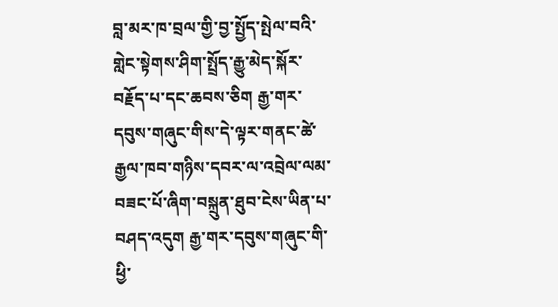བླ་མར་ཁ་བྲལ་གྱི་བྱ་སྤྱོད་སྤེལ་བའི་གླེང་སྟེགས་ཤིག་སྤྲོད་རྒྱུ་མེད་སྐོར་བརྗོད་པ་དང་ཆབས་ཅིག རྒྱ་གར་དབུས་གཞུང་གིས་དེ་ལྟར་གནང་ཚེ་རྒྱལ་ཁབ་གཉིས་དབར་ལ་འབྲེལ་ལམ་བཟང་པོ་ཞིག་བསྐྲུན་ཐུབ་ངེས་ཡིན་པ་བཤད་འདུག རྒྱ་གར་དབུས་གཞུང་གི་ཕྱི་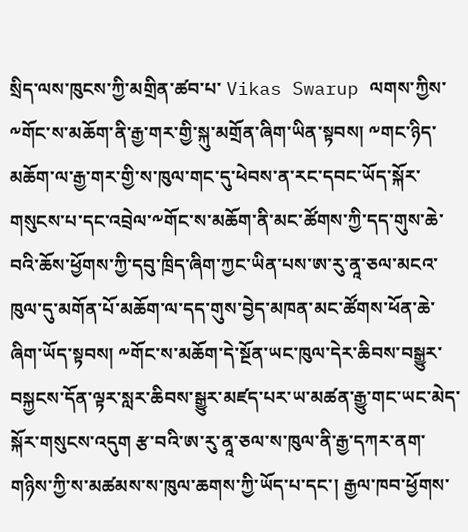སྲིད་ལས་ཁུངས་ཀྱི་མགྲིན་ཚབ་པ་ Vikas Swarup ལགས་ཀྱིས་༸གོང་ས་མཆོག་ནི་རྒྱ་གར་གྱི་སྐུ་མགྲོན་ཞིག་ཡིན་སྟབས། ༸གང་ཉིད་མཆོག་ལ་རྒྱ་གར་གྱི་ས་ཁུལ་གང་དུ་ཕེབས་ན་རང་དབང་ཡོད་སྐོར་གསུངས་པ་དང་འབྲེལ་༸གོང་ས་མཆོག་ནི་མང་ཚོགས་ཀྱི་དད་གུས་ཆེ་བའི་ཆོས་ཕྱོགས་ཀྱི་དབུ་ཁྲིད་ཞིག་ཀྱང་ཡིན་པས་ཨ་རུ་ནཱ་ཅལ་མངའ་ཁུལ་དུ་མགོན་པོ་མཆོག་ལ་དད་གུས་བྱེད་མཁན་མང་ཚོགས་ཕོན་ཆེ་ཞིག་ཡོད་སྟབས། ༸གོང་ས་མཆོག་དེ་སྔོན་ཡང་ཁུལ་དེར་ཆིབས་བསྒྱུར་བསྐྱངས་དོན་ལྟར་སླར་ཆིབས་སྒྱུར་མཛད་པར་ཡ་མཚན་རྒྱུ་གང་ཡང་མེད་སྐོར་གསུངས་འདུག རྩ་བའི་ཨ་རུ་ནཱ་ཅལ་ས་ཁུལ་ནི་རྒྱ་དཀར་ནག་གཉིས་ཀྱི་ས་མཚམས་ས་ཁུལ་ཆགས་ཀྱི་ཡོད་པ་དང་། རྒྱལ་ཁབ་ཕྱོགས་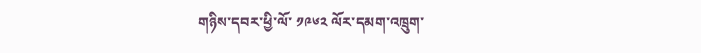གཉིས་དབར་ཕྱི་ལོ་ ༡༩༦༢ ལོར་དམག་འཁྲུག་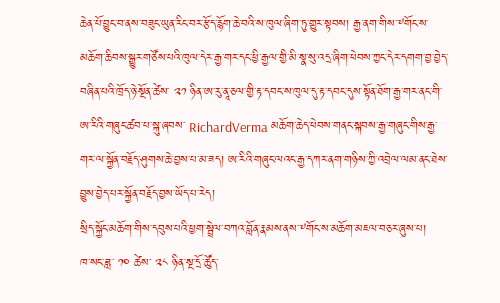ཆེན་པོ་བྱུང་བ་ནས་བཟུང་ཡུན་རིང་བར་རྩོད་རྙོག་ཆེ་བའི་ས་ཁུལ་ཞིག་ཏུ་གྱུར་སྟབས། རྒྱ་ནག་གིས་༸གོང་ས་མཆོག་ཆིབས་སྒྱུར་གཙོས་པའི་ཁུལ་དེར་རྒྱ་གར་དང་ཕྱི་རྒྱལ་གྱི་མི་སྣ་སུ་འདྲ་ཞིག་ཕེབས་ཀྱང་དེར་དགག་བྱ་བྱེད་བཞིན་པའི་ཁྲོད་ཉེ་སྔོན་ཚེས་ ༢༡ ཉིན་ཨ་རུ་ནཱ་ཅལ་གྱི་རྟ་དབང་ས་ཁུལ་དུ་རྟ་དབང་དུས་སྟོན་ཐོག་རྒྱ་གར་ནང་གི་ཨ་རིའི་གཞུང་ཚབ་པ་སྐུ་ཞབས་ RichardVerma མཆོག་ཆེད་ཕེབས་གནང་སྐབས་རྒྱ་གཞུང་གིས་རྒྱ་གར་ལ་སྐྱོན་བརྗོད་ཤུགས་ཆེ་བྱས་པ་མ་ཟད། ཨ་རིའི་གཞུང་ལའང་རྒྱ་དཀར་ནག་གཉིས་ཀྱི་འབྲེལ་ལམ་ནང་ཐེས་བྱུས་བྱེད་པར་སྐྱོན་བརྗོད་བྱས་ཡོད་པ་རེད།
སྲིད་སྐྱོང་མཆོག་གིས་དབུས་པའི་ཕྱག་སྦྲེལ་བཀའ་བློན་རྣམས་ནས་༸གོང་ས་མཆོག་མཇལ་བཅར་ཞུས་པ།
ཁ་སང་ཟླ་ ༡༠ ཚེས་ ༢༨ ཉིན་སྔ་དྲོ་ཚོུད་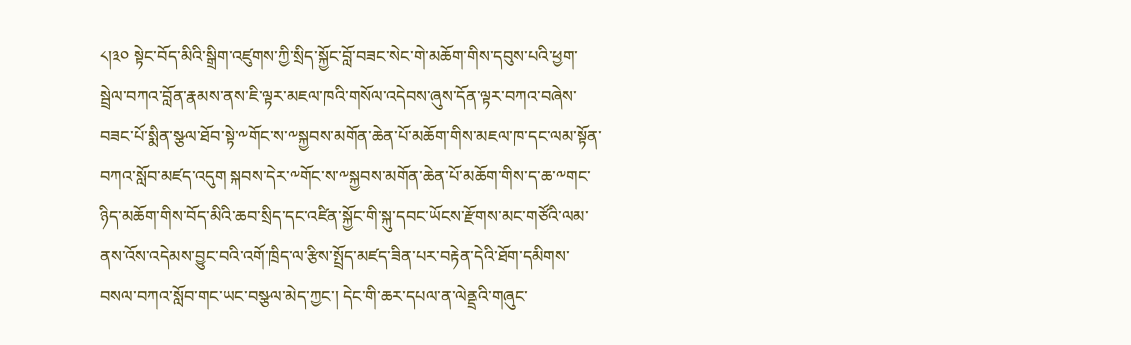༨།༣༠ སྟེང་བོད་མིའི་སྒྲིག་འཛུགས་ཀྱི་སྲིད་སྐྱོང་བློ་བཟང་སེང་གེ་མཆོག་གིས་དབུས་པའི་ཕྱག་སྦྲེལ་བཀའ་བློན་རྣམས་ནས་ཇི་ལྟར་མཇལ་ཁའི་གསོལ་འདེབས་ཞུས་དོན་ལྟར་བཀའ་བཞེས་བཟང་པོ་སྨིན་སྩལ་ཐོབ་སྟེ་༸གོང་ས་༸སྐྱབས་མགོན་ཆེན་པོ་མཆོག་གིས་མཇལ་ཁ་དང་ལམ་སྟོན་བཀའ་སློབ་མཛད་འདུག སྐབས་དེར་༸གོང་ས་༸སྐྱབས་མགོན་ཆེན་པོ་མཆོག་གིས་ད་ཆ་༸གང་ཉིད་མཆོག་གིས་བོད་མིའི་ཆབ་སྲིད་དང་འཛིན་སྐྱོང་གི་སྐུ་དབང་ཡོངས་རྫོགས་མང་གཙོའི་ལམ་ནས་འོས་འདེམས་བྱུང་བའི་འགོ་ཁྲིད་ལ་རྩིས་སྤྲོད་མཛད་ཟིན་པར་བརྟེན་དེའི་ཐོག་དམིགས་བསལ་བཀའ་སློབ་གང་ཡང་བསྩལ་མེད་ཀྱང་། དེང་གི་ཆར་དཔལ་ན་ལེནྡྲའི་གཞུང་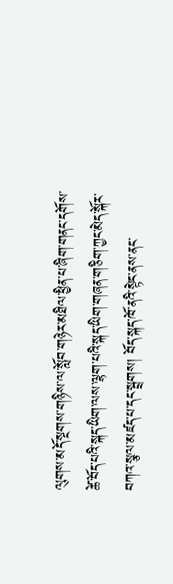ལུགས་མདོ་སྔགས་གཉིས་ལ་སློབ་གཉེར་མཐིལ་ཕྱིན་པ་ཞིག་གནང་དགོས་ཚེ་བོད་པའི་སྐད་ཡིག་ལས་ལྷག་པའི་སྐད་ཡིག་གཞན་གཅིག་ཀྱང་མེད་སྐོར་བཀའ་སྩལ་མཛད་པ་དང་སྦྲགས། བོད་སྐད་ཁོ་ནའི་སྟེང་ནས་ནང་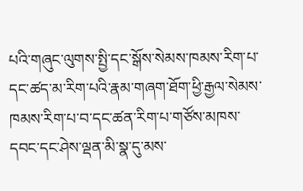པའི་གཞུང་ལུགས་སྤྱི་དང་སྒོས་སེམས་ཁམས་རིག་པ་དང་ཚད་མ་རིག་པའི་རྣམ་གཞག་ཐོག་ཕྱི་རྒྱལ་སེམས་ཁམས་རིག་པ་བ་དང་ཚན་རིག་པ་གཙོས་མཁས་དབང་དང་ཤེས་ལྡན་མི་སྣ་དུ་མས་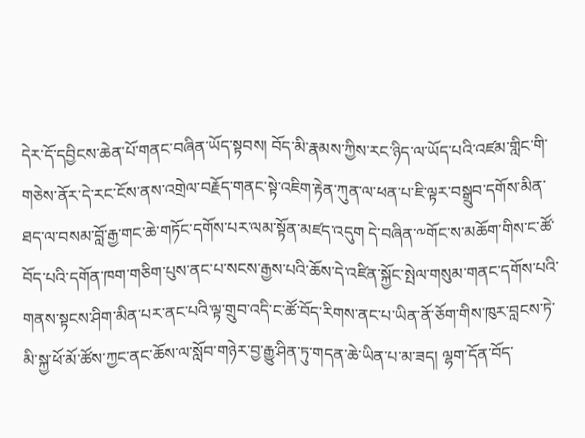དེར་དོ་དབྱིངས་ཆེན་པོ་གནང་བཞིན་ཡོད་སྟབས། བོད་མི་རྣམས་ཀྱིས་རང་ཉིད་ལ་ཡོད་པའི་འཛམ་གླིང་གི་གཅེས་ནོར་དེ་རང་ངོས་ནས་འགྲེལ་བརྗོད་གནང་སྟེ་འཇིག་རྟེན་ཀུན་ལ་ཕན་པ་ཇི་ལྟར་བསྒྲུབ་དགོས་མིན་ཐད་ལ་བསམ་བློ་རྒྱ་གང་ཆེ་གཏོང་དགོས་པར་ལམ་སྟོན་མཛད་འདུག དེ་བཞིན་༸གོང་ས་མཆོག་གིས་ང་ཚོ་བོད་པའི་དགོན་ཁག་གཅིག་པུས་ནང་པ་སངས་རྒྱས་པའི་ཆོས་དེ་འཛིན་སྐྱོང་སྤེལ་གསུམ་གནང་དགོས་པའི་གནས་སྟངས་ཤིག་མིན་པར་ནང་པའི་ལྟ་གྲུབ་འདི་ང་ཚོ་བོད་རིགས་ནང་པ་ཡིན་ནོ་ཅོག་གིས་ཁུར་བླངས་ཏེ་མི་སྐྱ་ཕོ་མོ་ཚོས་ཀྱང་ནང་ཆོས་ལ་སློབ་གཉེར་བྱ་རྒྱུ་ཤིན་ཏུ་གདན་ཆེ་ཡིན་པ་མ་ཟད། ལྷག་དོན་བོད་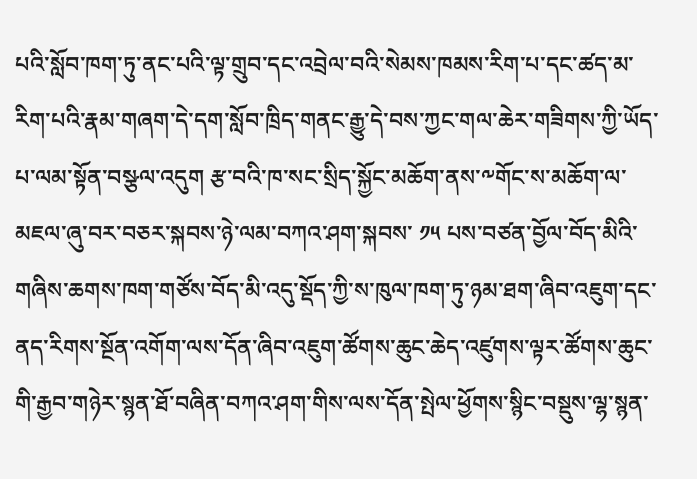པའི་སློབ་ཁག་ཏུ་ནང་པའི་ལྟ་གྲུབ་དང་འབྲེལ་བའི་སེམས་ཁམས་རིག་པ་དང་ཚད་མ་རིག་པའི་རྣམ་གཞག་དེ་དག་སློབ་ཁྲིད་གནང་རྒྱུ་དེ་བས་ཀྱང་གལ་ཆེར་གཟིགས་ཀྱི་ཡོད་པ་ལམ་སྟོན་བསྩལ་འདུག རྩ་བའི་ཁ་སང་སྲིད་སྐྱོང་མཆོག་ནས་༸གོང་ས་མཆོག་ལ་མཇལ་ཞུ་བར་བཅར་སྐབས་ཉེ་ལམ་བཀའ་ཤག་སྐབས་ ༡༥ པས་བཙན་བྱོལ་བོད་མིའི་གཞིས་ཆགས་ཁག་གཙོས་བོད་མི་འདུ་སྡོད་ཀྱི་ས་ཁུལ་ཁག་ཏུ་ཉམ་ཐག་ཞིབ་འཇུག་དང་ནད་རིགས་སྔོན་འགོག་ལས་དོན་ཞིབ་འཇུག་ཚོགས་ཆུང་ཆེད་འཛུགས་ལྟར་ཚོགས་ཆུང་གི་རྒྱབ་གཉེར་སྙན་ཐོ་བཞིན་བཀའ་ཤག་གིས་ལས་དོན་སྤེལ་ཕྱོགས་སྙིང་བསྡུས་ལྷ་སྙན་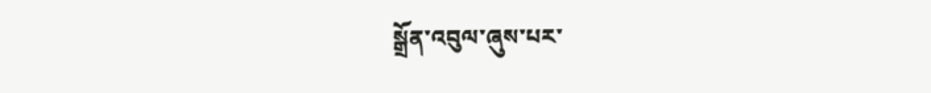སྒྲོན་འབུལ་ཞུས་པར་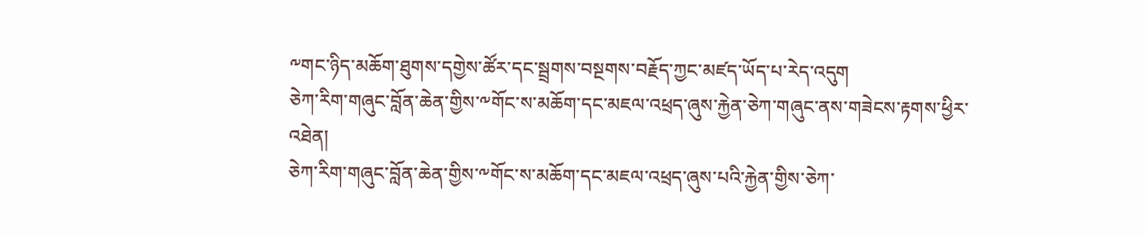༸གང་ཉིད་མཆོག་ཐུགས་དགྱེས་ཚོར་དང་སྦྲགས་བསྔགས་བརྗོད་ཀྱང་མཛད་ཡོད་པ་རེད་འདུག
ཅེཀ་རིག་གཞུང་བློན་ཆེན་གྱིས་༸གོང་ས་མཆོག་དང་མཇལ་འཕྲད་ཞུས་རྐྱེན་ཅེཀ་གཞུང་ནས་གཟེངས་རྟགས་ཕྱིར་འཐེན།
ཅེཀ་རིག་གཞུང་བློན་ཆེན་གྱིས་༸གོང་ས་མཆོག་དང་མཇལ་འཕྲད་ཞུས་པའི་རྐྱེན་གྱིས་ཅེཀ་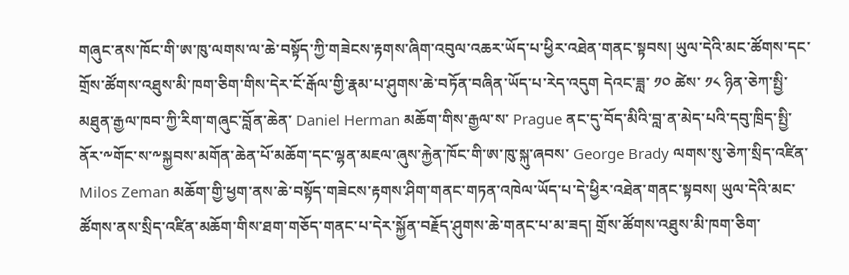གཞུང་ནས་ཁོང་གི་ཨ་ཁུ་ལགས་ལ་ཆེ་བསྟོད་ཀྱི་གཟེངས་རྟགས་ཞིག་འབུལ་འཆར་ཡོད་པ་ཕྱིར་འཐེན་གནང་སྟབས། ཡུལ་དེའི་མང་ཚོགས་དང་གྲོས་ཚོགས་འཐུས་མི་ཁག་ཅིག་གིས་དེར་ངོ་རྒོལ་གྱི་རྣམ་པ་ཤུགས་ཆེ་བཏོན་བཞིན་ཡོད་པ་རེད་འདུག དེའང་ཟླ་ ༡༠ ཚེས་ ༡༨ ཉིན་ཅེཀ་སྤྱི་མཐུན་རྒྱལ་ཁབ་ཀྱི་རིག་གཞུང་བློན་ཆེན་ Daniel Herman མཆོག་གིས་རྒྱལ་ས་ Prague ནང་དུ་བོད་མིའི་བླ་ན་མེད་པའི་དབུ་ཁྲིད་སྤྱི་ནོར་༸གོང་ས་༸སྐྱབས་མགོན་ཆེན་པོ་མཆོག་དང་ལྷན་མཇལ་ཞུས་རྐྱེན་ཁོང་གི་ཨ་ཁུ་སྐུ་ཞབས་ George Brady ལགས་སུ་ཅེཀ་སྲིད་འཛིན་ Milos Zeman མཆོག་གྱི་ཕྱག་ནས་ཆེ་བསྟོད་གཟེངས་རྟགས་ཤིག་གནང་གཏན་འཁེལ་ཡོད་པ་དེ་ཕྱིར་འཐེན་གནང་སྟབས། ཡུལ་དེའི་མང་ཚོགས་ནས་སྲིད་འཛིན་མཆོག་གིས་ཐག་གཅོད་གནང་པ་དེར་སྐྱོན་བརྗོད་ཤུགས་ཆེ་གནང་པ་མ་ཟད། གྲོས་ཚོགས་འཐུས་མི་ཁག་ཅིག་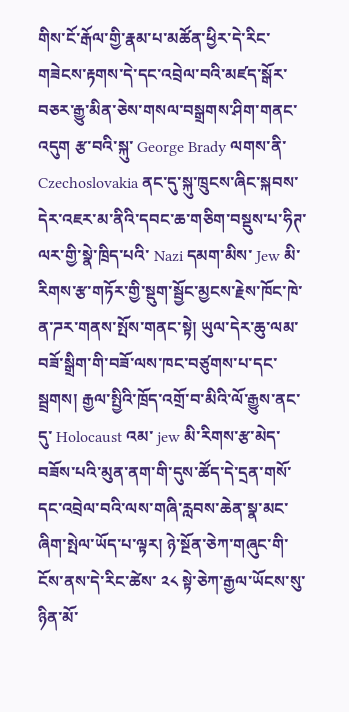གིས་ངོ་རྒོལ་གྱི་རྣམ་པ་མཚོན་ཕྱིར་དེ་རིང་གཟེངས་རྟགས་དེ་དང་འབྲེལ་བའི་མཛད་སྒོར་བཅར་རྒྱུ་མིན་ཅེས་གསལ་བསྒྲགས་ཤིག་གནང་འདུག རྩ་བའི་སྐུ་ George Brady ལགས་ནི་ Czechoslovakia ནང་དུ་སྐུ་ཁྲུངས་ཞིང་སྐབས་དེར་འཇར་མ་ནིའི་དབང་ཆ་གཅིག་བསྡུས་པ་ཧིཊ་ལར་གྱི་སྣེ་ཁྲིད་པའི་ Nazi དམག་མིས་ Jew མི་རིགས་རྩ་གཏོར་གྱི་སྡུག་སྦྱོང་མྱངས་རྗེས་ཁོང་ཁེ་ན་ཌར་གནས་སྤོས་གནང་སྟེ། ཡུལ་དེར་ཆུ་ལམ་བཟོ་སྒྲིག་གི་བཟོ་ལས་ཁང་བཙུགས་པ་དང་སྦྲགས། རྒྱལ་སྤྱིའི་ཁྲོད་འགྲོ་བ་མིའི་ལོ་རྒྱུས་ནང་དུ་ Holocaust འམ་ jew མི་རིགས་རྩ་མེད་བཟོས་པའི་མུན་ནག་གི་དུས་ཚོད་དེ་དྲན་གསོ་དང་འབྲེལ་བའི་ལས་གཞི་རླབས་ཆེན་སྣ་མང་ཞིག་སྤེལ་ཡོད་པ་ལྟར། ཉེ་སྔོན་ཅེཀ་གཞུང་གི་ངོས་ནས་དེ་རིང་ཚེས་ ༢༨ སྟེ་ཅེཀ་རྒྱལ་ཡོངས་སུ་ཉིན་མོ་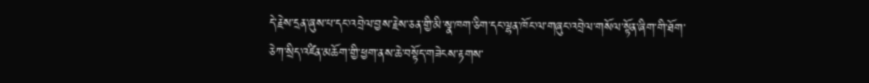དེ་རྗེས་དྲན་ཞུས་པ་དང་འབྲེལ་བྱས་རྗེས་ཅན་གྱི་མི་སྣ་ཁག་ཅིག་དང་ལྷན་ཁོང་ལ་གཞུང་འབྲེལ་གསོལ་སྟོན་ཞིག་གི་ཐོག་ཅེཀ་སྲིད་འཛིན་མཆོག་གྱི་ཕྱག་ནས་ཆེ་བསྟོད་གཟེངས་རྟགས་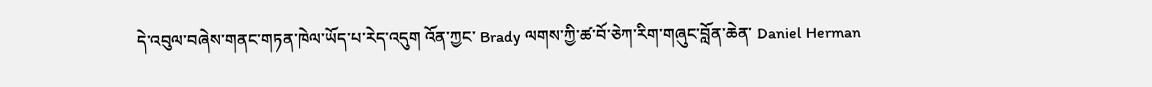དེ་འབུལ་བཞེས་གནང་གཏན་ཁེལ་ཡོད་པ་རེད་འདུག འོན་ཀྱང་ Brady ལགས་ཀྱི་ཚ་བོ་ཅེཀ་རིག་གཞུང་བློན་ཆེན་ Daniel Herman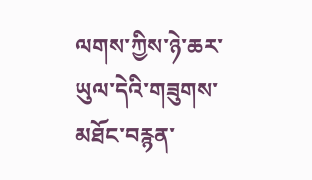ལགས་ཀྱིས་ཉེ་ཆར་ཡུལ་དེའི་གཟུགས་མཐོང་བརྙན་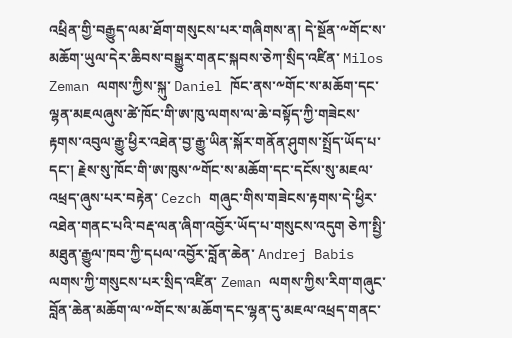འཕྲིན་གྱི་བརྒྱུད་ལམ་ཐོག་གསུངས་པར་གཞིགས་ན། དེ་སྔོན་༸གོང་ས་མཆོག་ཡུལ་དེར་ཆིབས་བསྒྱུར་གནང་སྐབས་ཅེཀ་སྲིད་འཛིན་ Milos Zeman ལགས་ཀྱིས་སྐུ་ Daniel ཁོང་ནས་༸གོང་ས་མཆོག་དང་ལྷན་མཇལཞུས་ཚེ་ཁོང་གི་ཨ་ཁུ་ལགས་ལ་ཆེ་བསྟོད་ཀྱི་གཟེངས་རྟགས་འབུལ་རྒྱུ་ཕྱིར་འཐེན་བྱ་རྒྱུ་ཡིན་སྐོར་གནོན་ཤུགས་སྤྲོད་ཡོད་པ་དང་། རྗེས་སུ་ཁོང་གི་ཨ་ཁུས་༸གོང་ས་མཆོག་དང་དངོས་སུ་མཇལ་འཕྲད་ཞུས་པར་བརྟེན་ Cezch གཞུང་གིས་གཟེངས་རྟགས་དེ་ཕྱིར་འཐེན་གནང་པའི་བརྡ་ལན་ཞིག་འབྱོར་ཡོད་པ་གསུངས་འདུག ཅེཀ་སྤྱི་མཐུན་རྒྱུལ་ཁབ་ཀྱི་དཔལ་འབྱོར་བློན་ཆེན་ Andrej Babis ལགས་ཀྱི་གསུངས་པར་སྲིད་འཛིན་ Zeman ལགས་ཀྱིས་རིག་གཞུང་བློན་ཆེན་མཆོག་ལ་༸གོང་ས་མཆོག་དང་ལྷན་དུ་མཇལ་འཕྲད་གནང་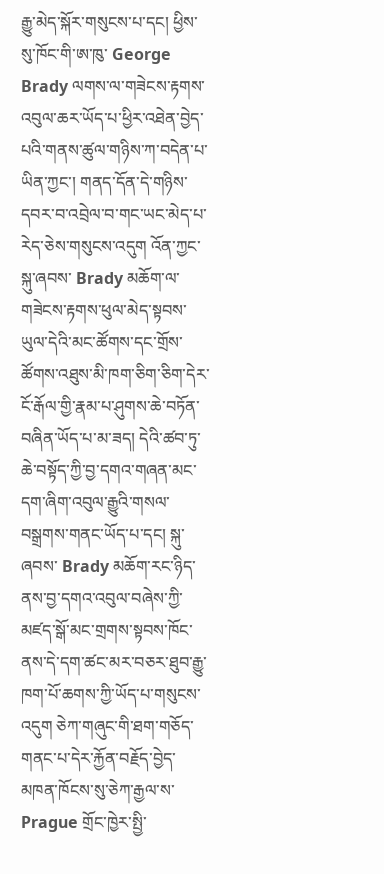རྒྱུ་མེད་སྐོར་གསུངས་པ་དང། ཕྱིས་སུ་ཁོང་གི་ཨ་ཁུ་ George Brady ལགས་ལ་གཟེངས་རྟགས་འབུལ་ཆར་ཡོད་པ་ཕྱིར་འཐེན་བྱེད་པའི་གནས་ཚུལ་གཉིས་ཀ་བདེན་པ་ཡིན་ཀྱང་། གནད་དོན་དེ་གཉིས་དབར་བ་འབྲེལ་བ་གང་ཡང་མེད་པ་རེད་ཅེས་གསུངས་འདུག འོན་ཀྱང་སྐུ་ཞབས་ Brady མཆོག་ལ་གཟེངས་རྟགས་ཕུལ་མེད་སྟབས་ཡུལ་དེའི་མང་ཚོགས་དང་གྲོས་ཚོགས་འཐུས་མི་ཁག་ཅིག་ཅིག་དེར་ངོ་རྒོལ་གྱི་རྣམ་པ་ཤུགས་ཆེ་བཏོན་བཞིན་ཡོད་པ་མ་ཟད། དེའི་ཚབ་ཏུ་ཆེ་བསྟོད་ཀྱི་བྱ་དགའ་གཞན་མང་དག་ཞིག་འབུལ་རྒྱུའི་གསལ་བསྒྲགས་གནང་ཡོད་པ་དང། སྐུ་ཞབས་ Brady མཆོག་རང་ཉིད་ནས་བྱ་དགའ་འབུལ་བཞེས་ཀྱི་མཛད་སྒོ་མང་གྲགས་སྟབས་ཁོང་ནས་དེ་དག་ཚང་མར་བཅར་ཐུབ་རྒྱུ་ཁག་པོ་ཆགས་ཀྱི་ཡོད་པ་གསུངས་འདུག ཅེཀ་གཞུང་གི་ཐག་གཅོད་གནང་པ་དེར་རྐྱོན་བརྗོད་བྱེད་མཁན་ཁོངས་སུ་ཅེཀ་རྒྱལ་ས་ Prague གྲོང་ཁྱེར་སྤྱི་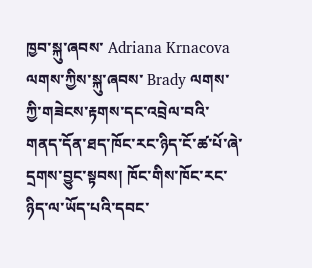ཁྱབ་སྐུ་ཞབས་ Adriana Krnacova ལགས་ཀྱིས་སྐུ་ཞབས་ Brady ལགས་ཀྱི་གཟེངས་རྟགས་དང་འབྲེལ་བའི་གནད་དོན་ཐད་ཁོང་རང་ཉིད་ངོ་ཚ་པོ་ཞེ་དྲགས་བྱུང་སྟབས། ཁོང་གིས་ཁོང་རང་ཉིད་ལ་ཡོད་པའི་དབང་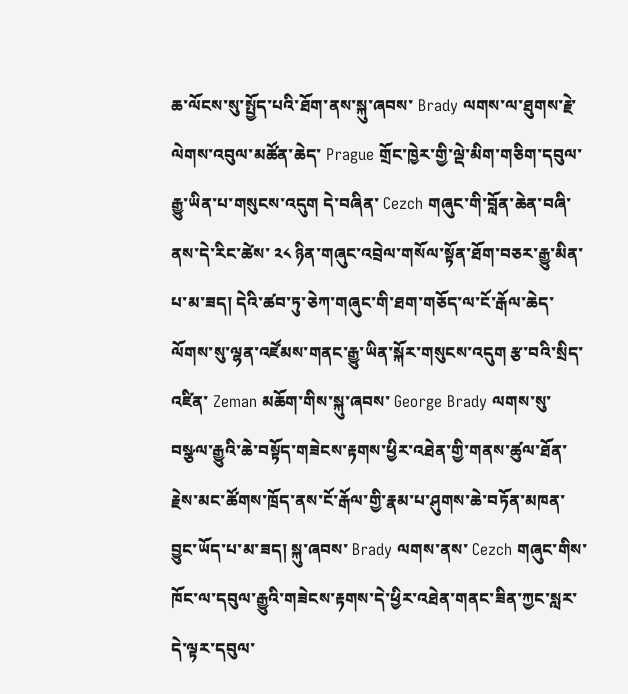ཆ་ལོངས་སུ་སྤྱོད་པའི་ཐོག་ནས་སྐུ་ཞབས་ Brady ལགས་ལ་ཐུགས་རྗེ་ལེགས་འབུལ་མཚོན་ཆེད་ Prague གྲོང་ཁྱེར་གྱི་ལྡེ་མིག་གཅིག་དབུལ་རྒྱུ་ཡིན་པ་གསུངས་འདུག དེ་བཞིན་ Cezch གཞུང་གི་བློན་ཆེན་བཞི་ནས་དེ་རིང་ཚེས་ ༢༨ ཉིན་གཞུང་འབྲེལ་གསོལ་སྟོན་ཐོག་བཅར་རྒྱུ་མིན་པ་མ་ཟད། དེའི་ཚབ་ཏུ་ཅེཀ་གཞུང་གི་ཐག་གཅོད་ལ་ངོ་རྒོལ་ཆེད་ལོགས་སུ་ལྷན་འཛོམས་གནང་རྒྱུ་ཡིན་སྐོར་གསུངས་འདུག རྩ་བའི་སྲིད་འཛིན་ Zeman མཆོག་གིས་སྐུ་ཞབས་ George Brady ལགས་སུ་བསྩལ་རྒྱུའི་ཆེ་བསྟོད་གཟེངས་རྟགས་ཕྱིར་འཐེན་གྱི་གནས་ཚུལ་ཐོན་རྗེས་མང་ཚོགས་ཁྲོད་ནས་ངོ་རྒོལ་གྱི་རྣམ་པ་ཤུགས་ཆེ་བཏོན་མཁན་བྱུང་ཡོད་པ་མ་ཟད། སྐུ་ཞབས་ Brady ལགས་ནས་ Cezch གཞུང་གིས་ཁོང་ལ་དབུལ་རྒྱུའི་གཟེངས་རྟགས་དེ་ཕྱིར་འཐེན་གནང་ཟིན་ཀྱང་སླར་དེ་ལྟར་དབུལ་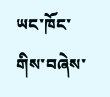ཡང་ཁོང་གིས་བཞེས་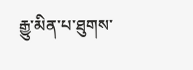རྒྱུ་མིན་པ་ཐུགས་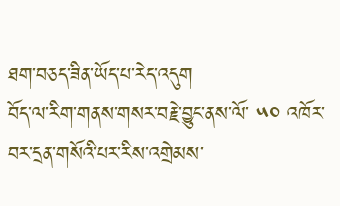ཐག་བཅད་ཟིན་ཡོད་པ་རེད་འདུག
བོད་ལ་རིག་གནས་གསར་བརྗེ་བྱུང་ནས་ལོ་ ༥༠ འཁོར་བར་དྲན་གསོའི་པར་རིས་འགྲེམས་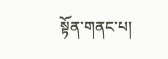སྟོན་གནང་པ།